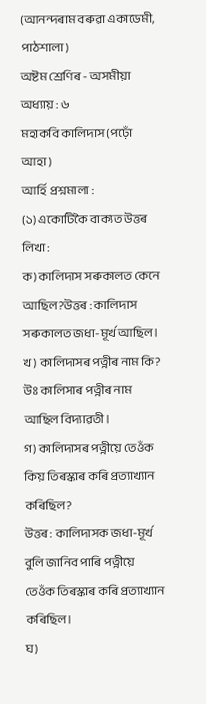(আনন্দৰাম বৰুৱা একাডেমী, পাঠশালা)
অষ্টম শ্রেণিৰ - অসমীয়া
অধ্যায় : ৬
মহাকবি কালিদাস (পঢ়োঁ আহা)
আৰ্হি প্রশ্নমালা :
(১) একোটিকৈ বাক্যত উত্তৰ লিখা :
ক) কালিদাস সৰুকালত কেনে আছিল?উত্তৰ : কালিদাস সৰুকালত জধা-মূৰ্খ আছিল।
খ) কালিদাসৰ পত্নীৰ নাম কি?
উঃ কালিসাৰ পত্নীৰ নাম আছিল বিদ্যাৱতী।
গ) কালিদাসৰ পত্নীয়ে তেওঁক কিয় তিৰস্কাৰ কৰি প্ৰত্যাখ্যান কৰিছিল?
উত্তৰ : কালিদাসক জধা-মূৰ্খ বুলি জানিব পাৰি পত্নীয়ে তেওঁক তিৰস্কাৰ কৰি প্ৰত্যাখ্যান কৰিছিল।
ঘ)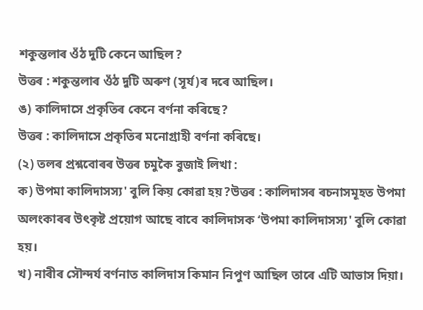শকুন্তলাৰ ওঁঠ দুটি কেনে আছিল?
উত্তৰ : শকুন্তলাৰ ওঁঠ দুটি অৰুণ (সূর্য)ৰ দৰে আছিল।
ঙ) কালিদাসে প্ৰকৃতিৰ কেনে বৰ্ণনা কৰিছে?
উত্তৰ : কালিদাসে প্ৰকৃতিৰ মনোগ্ৰাহী বৰ্ণনা কৰিছে।
(২) তলৰ প্ৰশ্নবোৰৰ উত্তৰ চমুকৈ বুজাই লিখা :
ক) উপমা কালিদাসস্য' বুলি কিয় কোৱা হয়?উত্তৰ : কালিদাসৰ ৰচনাসমূহত উপমা অলংকাৰৰ উৎকৃষ্ট প্রয়োগ আছে বাবে কালিদাসক ‘উপমা কালিদাসস্য' বুলি কোৱা হয়।
খ) নাৰীৰ সৌন্দৰ্য বৰ্ণনাত কালিদাস কিমান নিপুণ আছিল তাৰে এটি আভাস দিয়া।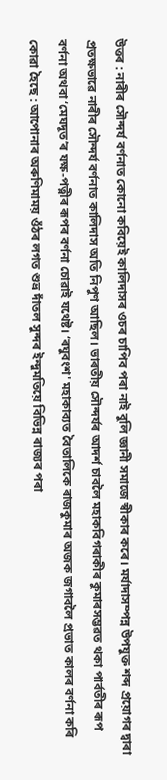উত্তৰ : নাৰীৰ সৌন্দৰ্য বর্ণনাত কোনো কবিয়েই কালিদাসৰ ওচৰ চাপিব পৰা নাই বুলি জ্ঞানী সমাজে স্বীকাৰ কৰে। মর্যাদাসম্পন্ন উপযুক্ত শব্দ প্ৰয়োগৰ দ্বাৰা প্ৰতক্ষভাৱে নাৰীৰ সৌন্দর্য বর্ণনাত কালিদাস অতি নিপুণ আছিল। ভাৰতীয় সৌন্দৰ্যৰ আদৰ্শ চাবলৈ মহাকবিগৰাকীৰ কুমাৰসম্ভৱত থকা পাৰ্বতীৰ ৰূপ বৰ্ণনা অথবা ‘মেঘদূত’ৰ যক্ষ-পত্নীৰ ৰূপৰ বৰ্ণনা চোৱাই যথেষ্ট। ‘ৰঘুবংশ' মহাকাব্যত বৈতালিকে ৰাজকুমাৰ অজক জগাবলৈ প্ৰভাত কালৰ বৰ্ণনা কৰি কোৱা হৈছে : আপোনাৰ অৰুণিমাময় ওঁঠৰ লগত শুভ্ৰ দাঁতল সুন্দৰ ইন্দুমতিয়ে বিভিন্ন ৰাজ্যৰ পৰা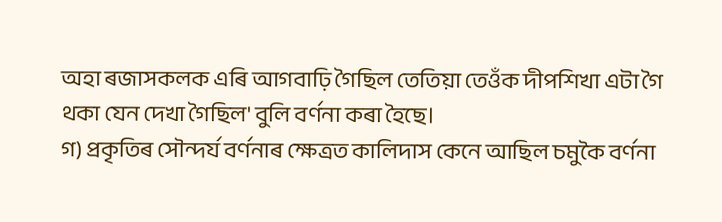অহা ৰজাসকলক এৰি আগবাঢ়ি গৈছিল তেতিয়া তেওঁক দীপশিখা এটা গৈ থকা যেন দেখা গৈছিল' বুলি বৰ্ণনা কৰা হৈছে।
গ) প্ৰকৃতিৰ সৌন্দৰ্য বৰ্ণনাৰ ক্ষেত্ৰত কালিদাস কেনে আছিল চমুকৈ বৰ্ণনা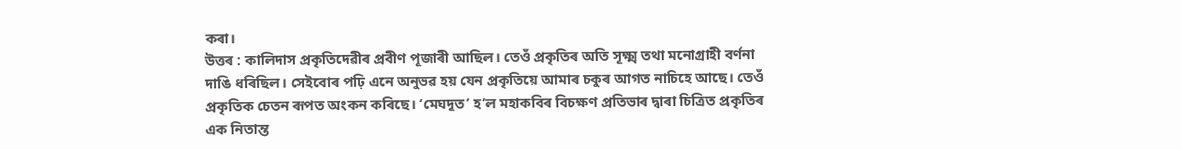কৰা।
উত্তৰ : কালিদাস প্রকৃতিদেৱীৰ প্ৰবীণ পূজাৰী আছিল। তেওঁ প্ৰকৃতিৰ অতি সূক্ষ্ম তথা মনোগ্রাহী বৰ্ণনা দাঙি ধৰিছিল। সেইবোৰ পঢ়ি এনে অনুভৱ হয় যেন প্রকৃতিয়ে আমাৰ চকুৰ আগত নাচিহে আছে। তেওঁ প্ৰকৃতিক চেতন ৰূপত অংকন কৰিছে। ‘মেঘদূত’ হ’ল মহাকবিৰ বিচক্ষণ প্ৰতিভাৰ দ্বাৰা চিত্ৰিত প্ৰকৃতিৰ এক নিতান্ত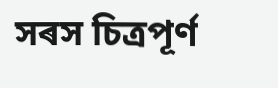সৰস চিত্ৰপূৰ্ণ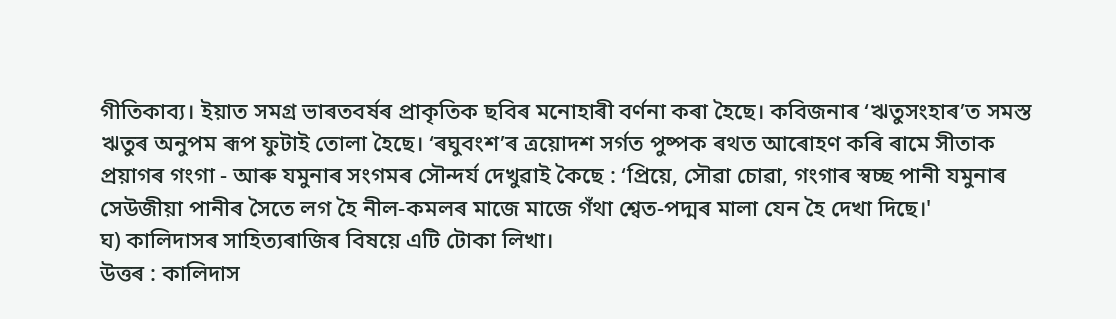গীতিকাব্য। ইয়াত সমগ্ৰ ভাৰতবৰ্ষৰ প্ৰাকৃতিক ছবিৰ মনোহাৰী বৰ্ণনা কৰা হৈছে। কবিজনাৰ ‘ঋতুসংহাৰ’ত সমস্ত ঋতুৰ অনুপম ৰূপ ফুটাই তোলা হৈছে। ‘ৰঘুবংশ’ৰ ত্রয়োদশ সৰ্গত পুষ্পক ৰথত আৰোহণ কৰি ৰামে সীতাক প্ৰয়াগৰ গংগা - আৰু যমুনাৰ সংগমৰ সৌন্দৰ্য দেখুৱাই কৈছে : ‘প্রিয়ে, সৌৱা চোৱা, গংগাৰ স্বচ্ছ পানী যমুনাৰ সেউজীয়া পানীৰ সৈতে লগ হৈ নীল-কমলৰ মাজে মাজে গঁথা শ্বেত-পদ্মৰ মালা যেন হৈ দেখা দিছে।'
ঘ) কালিদাসৰ সাহিত্যৰাজিৰ বিষয়ে এটি টোকা লিখা।
উত্তৰ : কালিদাস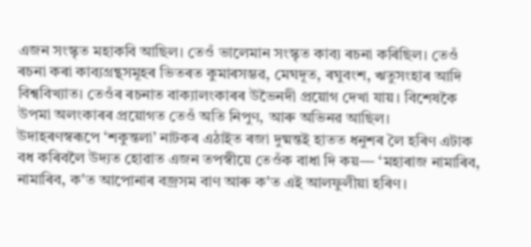এজন সংস্কৃত মহাকবি আছিল। তেওঁ ভালেমান সংস্কৃত কাব্য ৰচনা কৰিছিল। তেওঁ ৰচনা কৰা কাব্যগ্ৰন্থসমূহৰ ভিতৰত কুমাৰসম্ভৱ, মেঘদূত, ৰঘুবংশ, ঋতুসংহাৰ আদি বিশ্ববিখ্যাত। তেওঁৰ ৰচনাত বাক্যালংকাৰৰ উভৈনদী প্ৰয়োগ দেখা যায়। বিশেষকৈ উপমা অলংকাৰৰ প্ৰয়োগত তেওঁ অতি নিপুণ, আৰু অভিনৱ আছিল।
উদাহৰণস্বৰূপে ‘শকুন্তলা’ নাটকৰ এঠাইত ৰজা দুষ্মন্তই হাতত ধনুশৰ লৈ হৰিণ এটাক বধ কৰিবলৈ উদ্যত হোৱাত এজন তপস্বীয়ে তেওঁক বাধা দি কয়— ‘মহাৰাজ নামাৰিব, নামাৰিব, ক'ত আপোনাৰ বজ্ৰসম বাণ আৰু ক'ত এই আলফুলীয়া হৰিণ।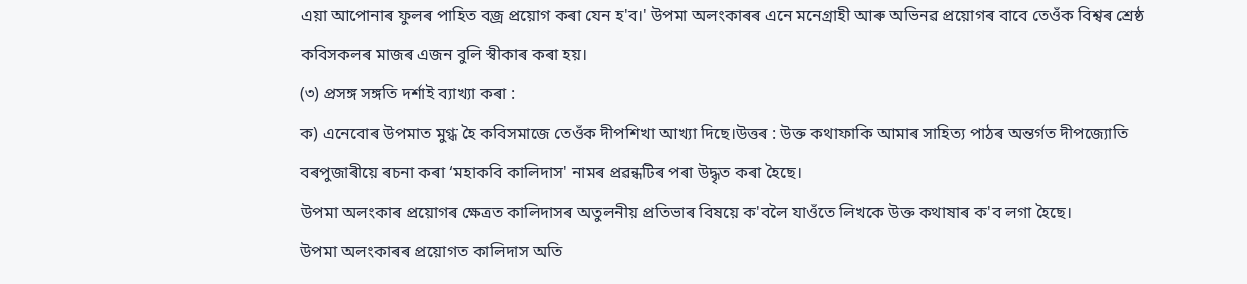এয়া আপোনাৰ ফুলৰ পাহিত বজ্ৰ প্ৰয়োগ কৰা যেন হ'ব।' উপমা অলংকাৰৰ এনে মনেগ্ৰাহী আৰু অভিনৱ প্ৰয়োগৰ বাবে তেওঁক বিশ্বৰ শ্ৰেষ্ঠ কবিসকলৰ মাজৰ এজন বুলি স্বীকাৰ কৰা হয়।
(৩) প্রসঙ্গ সঙ্গতি দর্শাই ব্যাখ্যা কৰা :
ক) এনেবোৰ উপমাত মুগ্ধ হৈ কবিসমাজে তেওঁক দীপশিখা আখ্যা দিছে।উত্তৰ : উক্ত কথাফাকি আমাৰ সাহিত্য পাঠৰ অন্তৰ্গত দীপজ্যোতি বৰপুজাৰীয়ে ৰচনা কৰা ‘মহাকবি কালিদাস' নামৰ প্ৰৱন্ধটিৰ পৰা উদ্ধৃত কৰা হৈছে।
উপমা অলংকাৰ প্ৰয়োগৰ ক্ষেত্ৰত কালিদাসৰ অতুলনীয় প্ৰতিভাৰ বিষয়ে ক'বলৈ যাওঁতে লিখকে উক্ত কথাষাৰ ক'ব লগা হৈছে।
উপমা অলংকাৰৰ প্ৰয়োগত কালিদাস অতি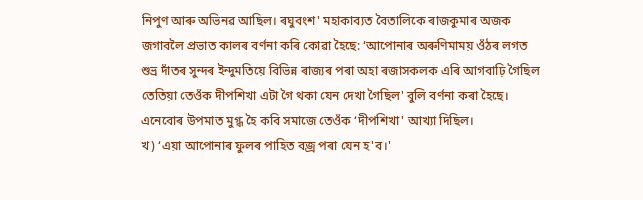নিপুণ আৰু অভিনৱ আছিল। ৰঘুবংশ' মহাকাব্যত বৈতালিকে ৰাজকুমাৰ অজক জগাবলৈ প্ৰভাত কালৰ বৰ্ণনা কৰি কোৱা হৈছে: ‘আপোনাৰ অৰুণিমাময় ওঁঠৰ লগত শুভ্ৰ দাঁতৰ সুন্দৰ ইন্দুমতিয়ে বিভিন্ন ৰাজ্যৰ পৰা অহা ৰজাসকলক এৰি আগবাঢ়ি গৈছিল তেতিয়া তেওঁক দীপশিখা এটা গৈ থকা যেন দেখা গৈছিল' বুলি বৰ্ণনা কৰা হৈছে। এনেবোৰ উপমাত মুগ্ধ হৈ কবি সমাজে তেওঁক ‘দীপশিখা' আখ্যা দিছিল।
খ) ‘এয়া আপোনাৰ ফুলৰ পাহিত বজ্ৰ পৰা যেন হ'ব।'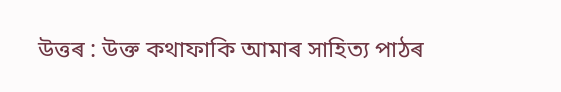উত্তৰ : উক্ত কথাফাকি আমাৰ সাহিত্য পাঠৰ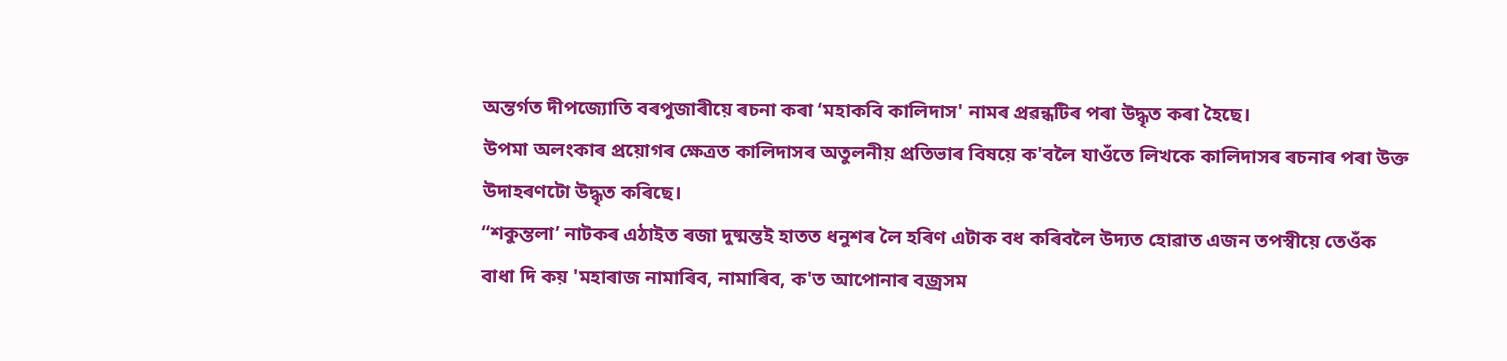অন্তৰ্গত দীপজ্যোতি বৰপুজাৰীয়ে ৰচনা কৰা ‘মহাকবি কালিদাস' নামৰ প্ৰৱন্ধটিৰ পৰা উদ্ধৃত কৰা হৈছে।
উপমা অলংকাৰ প্ৰয়োগৰ ক্ষেত্ৰত কালিদাসৰ অতুলনীয় প্ৰতিভাৰ বিষয়ে ক'বলৈ যাওঁতে লিখকে কালিদাসৰ ৰচনাৰ পৰা উক্ত উদাহৰণটো উদ্ধৃত কৰিছে।
“শকুন্তলা’ নাটকৰ এঠাইত ৰজা দুষ্মন্তই হাতত ধনুশৰ লৈ হৰিণ এটাক বধ কৰিবলৈ উদ্যত হোৱাত এজন তপস্বীয়ে তেওঁক বাধা দি কয় 'মহাৰাজ নামাৰিব, নামাৰিব, ক'ত আপোনাৰ বজ্ৰসম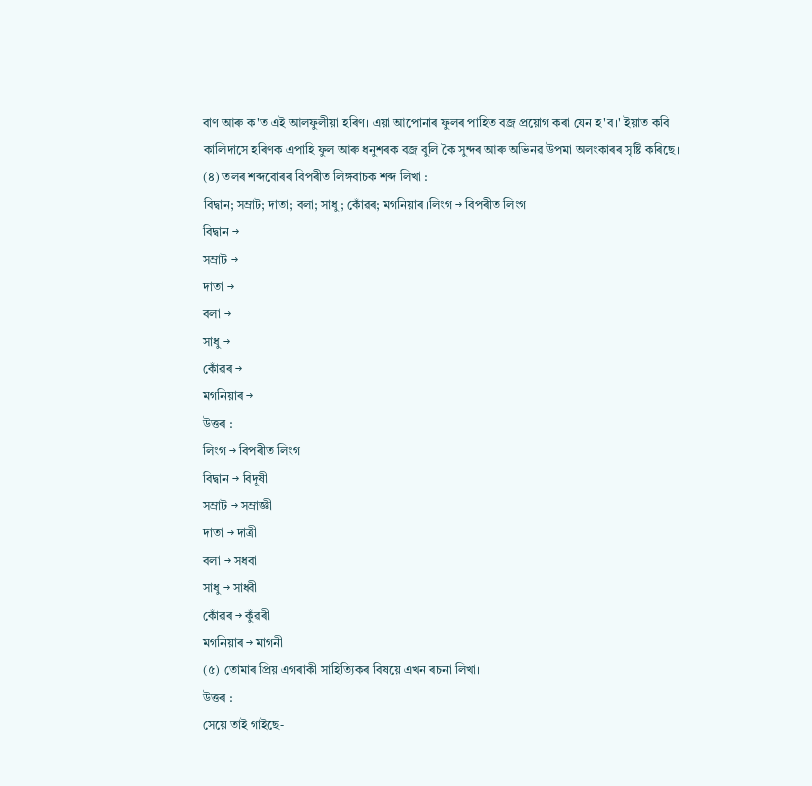বাণ আৰু ক'ত এই আলফুলীয়া হৰিণ। এয়া আপোনাৰ ফুলৰ পাহিত বজ্ৰ প্ৰয়োগ কৰা যেন হ'ব।' ইয়াত কবি কালিদাসে হৰিণক এপাহি ফুল আৰু ধনুশৰক বজ্ৰ বুলি কৈ সুন্দৰ আৰু অভিনৱ উপমা অলংকাৰৰ সৃষ্টি কৰিছে।
(৪) তলৰ শব্দবোৰৰ বিপৰীত লিঙ্গবাচক শব্দ লিখা :
বিদ্বান; সম্রাট; দাতা; বলা; সাধু; কোঁৱৰ; মগনিয়াৰ ।লিংগ → বিপৰীত লিংগ
বিদ্বান →
সম্রাট →
দাতা →
বলা →
সাধু →
কোঁৱৰ →
মগনিয়াৰ →
উত্তৰ :
লিংগ → বিপৰীত লিংগ
বিদ্বান → বিদূষী
সম্রাট → সম্রাজ্ঞী
দাতা → দাত্রী
বলা → সধবা
সাধু → সাধ্বী
কোঁৱৰ → কুঁৱৰী
মগনিয়াৰ → মাগনী
(৫) তোমাৰ প্ৰিয় এগৰাকী সাহিত্যিকৰ বিষয়ে এখন ৰচনা লিখা।
উত্তৰ :
সেয়ে তাই গাইছে-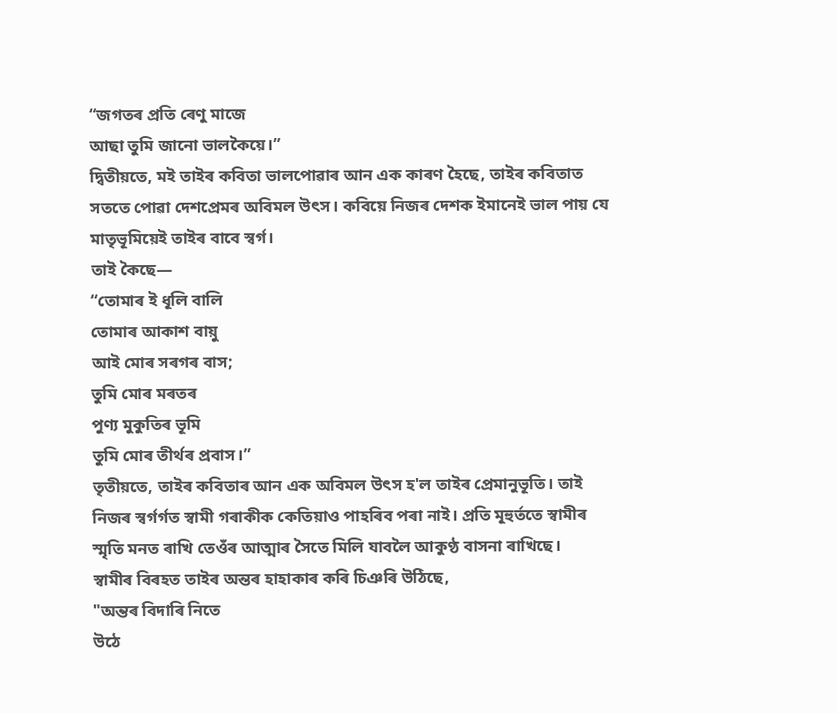“জগতৰ প্ৰতি ৰেণু মাজে
আছা তুমি জানো ভালকৈয়ে।”
দ্বিতীয়তে, মই তাইৰ কবিতা ভালপোৱাৰ আন এক কাৰণ হৈছে, তাইৰ কবিতাত সততে পোৱা দেশপ্ৰেমৰ অবিমল উৎস। কবিয়ে নিজৰ দেশক ইমানেই ভাল পায় যে মাতৃভূমিয়েই তাইৰ বাবে স্বৰ্গ।
তাই কৈছে—
“তোমাৰ ই ধূলি বালি
তোমাৰ আকাশ বায়ু
আই মোৰ সৰগৰ বাস;
তুমি মোৰ মৰতৰ
পুণ্য মুকুতিৰ ভূমি
তুমি মোৰ তীৰ্থৰ প্ৰবাস।”
তৃতীয়তে, তাইৰ কবিতাৰ আন এক অবিমল উৎস হ'ল তাইৰ প্রেমানুভূতি। তাই নিজৰ স্বৰ্গৰ্গত স্বামী গৰাকীক কেতিয়াও পাহৰিব পৰা নাই। প্রতি মূহুৰ্ততে স্বামীৰ স্মৃতি মনত ৰাখি তেওঁৰ আত্মাৰ সৈতে মিলি যাবলৈ আকুণ্ঠ বাসনা ৰাখিছে।
স্বামীৰ বিৰহত তাইৰ অন্তৰ হাহাকাৰ কৰি চিঞৰি উঠিছে,
"অন্তৰ বিদাৰি নিতে
উঠে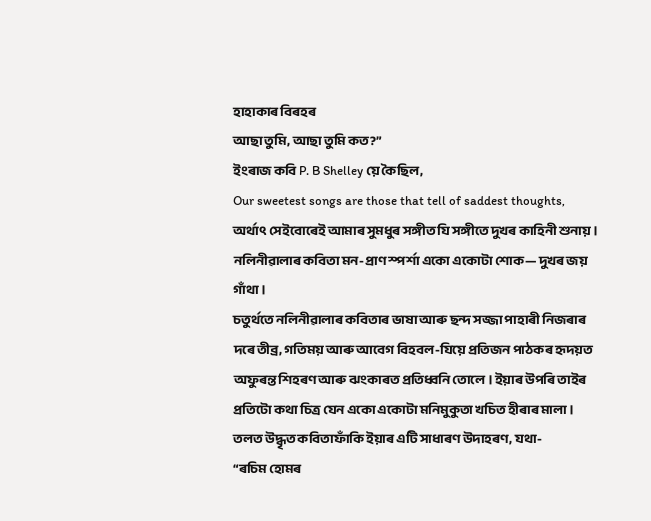হাহাকাৰ বিৰহৰ
আছা তুমি, আছা তুমি কত?”
ইংৰাজ কবি P. B Shelley য়ে কৈছিল,
Our sweetest songs are those that tell of saddest thoughts,
অর্থাৎ সেইবোৰেই আমাৰ সুমধুৰ সঙ্গীত যি সঙ্গীতে দুখৰ কাহিনী শুনায়।
নলিনীৱালাৰ কবিতা মন-প্রাণ স্পর্শা একো একোটা শোক— দুখৰ জয় গাঁথা।
চতুৰ্থতে নলিনীৱালাৰ কবিতাৰ ভাষা আৰু ছন্দ সজ্জা পাহাৰী নিজৰাৰ দৰে তীব্র, গতিময় আৰু আবেগ বিহবল-যিয়ে প্রতিজন পাঠকৰ হৃদয়ত অফুৰন্ত শিহৰণ আৰু ঝংকাৰত প্ৰতিধ্বনি তোলে। ইয়াৰ উপৰি তাইৰ প্ৰতিটো কথা চিত্র যেন একো একোটা মনিমুকুতা খচিত হীৰাৰ মালা।
তলত উদ্ধৃত কবিতাফাঁকি ইয়াৰ এটি সাধাৰণ উদাহৰণ, যথা-
“ৰচিম হোমৰ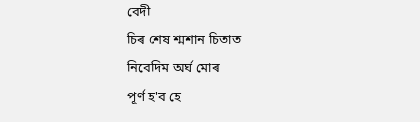বেদী
চিৰ শেষ শ্মশান চিতাত
নিবেদিম অৰ্ঘ মোৰ
পূৰ্ণ হ'ব হে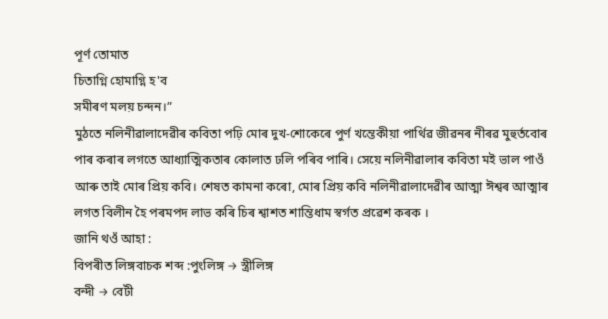পূৰ্ণ তোমাত
চিতাগ্নি হোমাগ্নি হ'ব
সমীৰণ মলয় চন্দন।”
মুঠতে নলিনীৱালাদেৱীৰ কবিতা পঢ়ি মোৰ দুখ-শোকেৰে পুৰ্ণ খন্তেকীয়া পাৰ্থিৱ জীৱনৰ নীৰৱ মুহুৰ্তবোৰ পাৰ কৰাৰ লগতে আধ্যাত্মিকতাৰ কোলাত ঢলি পৰিব পাৰি। সেয়ে নলিনীৱালাৰ কবিতা মই ভাল পাওঁ আৰু তাই মোৰ প্ৰিয় কবি। শেষত কামনা কৰো, মোৰ প্ৰিয় কবি নলিনীৱালাদেৱীৰ আত্মা ঈশ্বৰ আত্মাৰ লগত বিলীন হৈ পৰমপদ লাভ কৰি চিৰ শ্বাশত শান্তিধাম স্বৰ্গত প্ৰৱেশ কৰক ।
জানি থওঁ আহা :
বিপৰীত লিঙ্গবাচক শব্দ :পুংলিঙ্গ → স্ত্রীলিঙ্গ
বন্দী → বেটী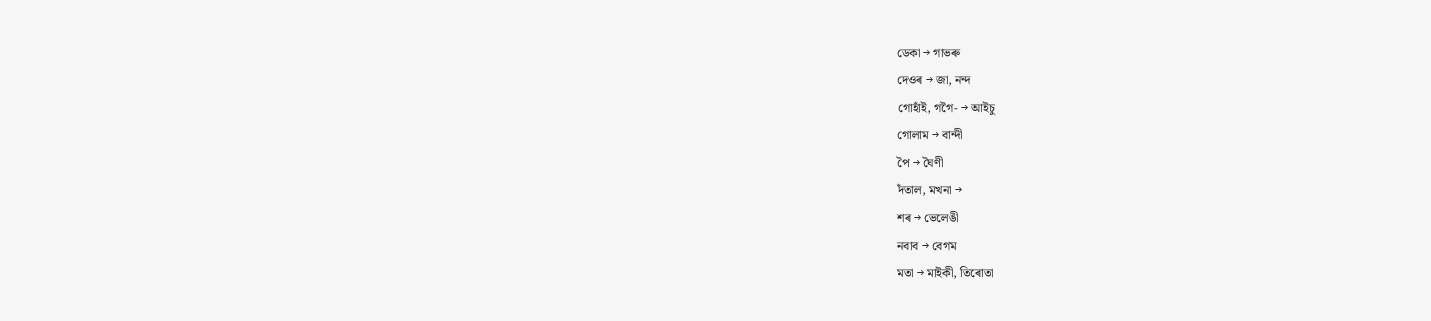ডেকা → গাভৰু
দেওৰ → জা, নন্দ
গোহাঁই, গগৈ- → আইচু
গোলাম → বান্দী
পৈ → ঘৈণী
দঁতাল, মখনা →
শৰ → ভেলেঙী
নবাব → বেগম
মতা → মাইকী, তিৰোতা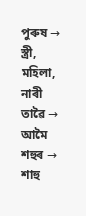পুৰুষ → স্ত্ৰী, মহিলা, নাৰী
তাৱৈ → আমৈ
শহুৰ → শাহু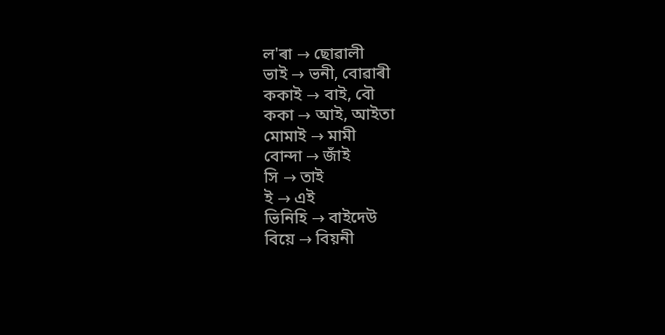ল'ৰা → ছোৱালী
ভাই → ভনী, বোৱাৰী
ককাই → বাই, বৌ
ককা → আই, আইতা
মোমাই → মামী
বোন্দা → জাঁই
সি → তাই
ই → এই
ভিনিহি → বাইদেউ
বিয়ে → বিয়নী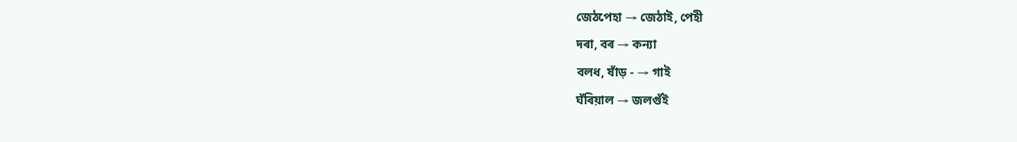জেঠপেহা → জেঠাই, পেহী
দৰা, বৰ → কন্যা
বলধ, ষাঁড় - → গাই
ঘঁৰিয়াল → জলগুঁই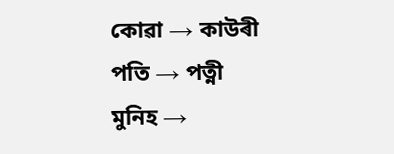কোৱা → কাউৰী
পতি → পত্নী
মুনিহ →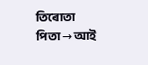তিৰোতা
পিতা → আই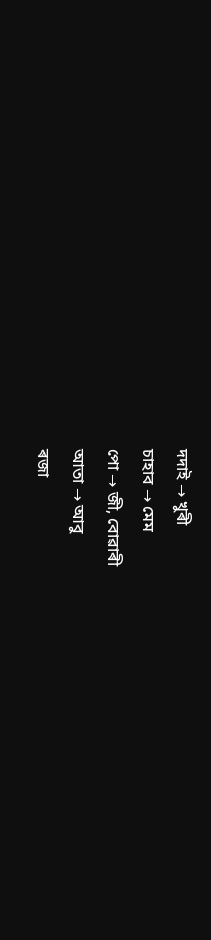দদাই → খুৰী
চাহাব → মেম
পো → জী, বোৱাৰী
আতা → আবু
ৰজা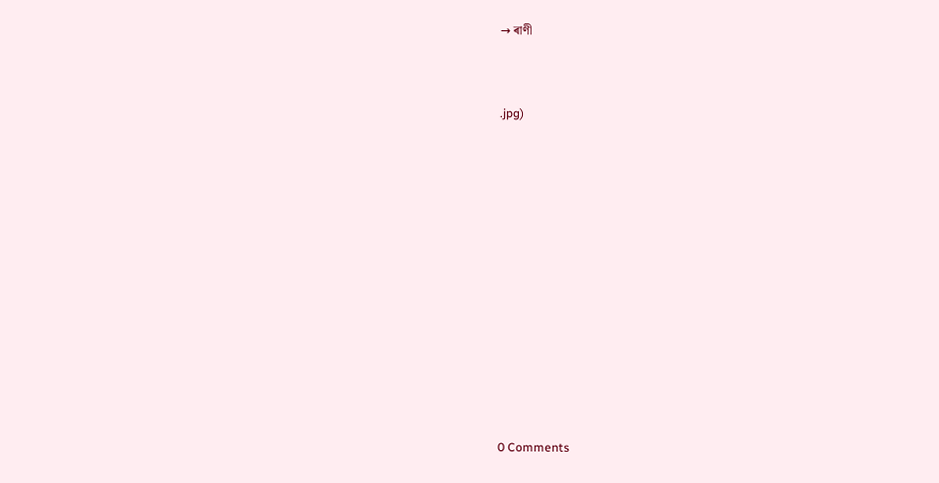→ ৰাণী


.jpg)











0 Comments